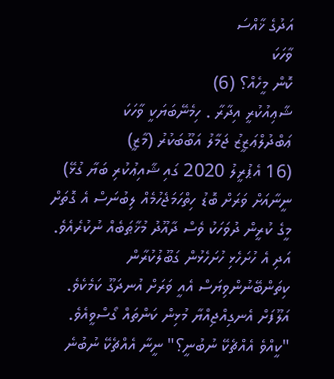އަދުގެ ޚާއްސަ
ވާހަކަ
ކޮން މީހެއް؟ (6)
ޝާޢިއުކުރީ އިދާރާ . ހިމެނޭބަޔަކީ ވާހަކަ
ޢަބްދުލްޢަޒީޒު ޖަމާލު އަބޫބަކުރު (މާޒީ)
(16 އެޕުރީލު 2020 ގައި ޝާއިޢުކުރި ބަޔާ ގުޅޭ)
ނީނާއަށް ވަރަށް ބޮޑު ހިތްހަމަޖެހުމެއް ލިބުނަސް އެ ގޮތަށް މީގެ ކުރީން ދުވަހަކު ވެސް ދާއޫދު މުޚާޠަބެއް ނުކުރެއެވެ. އަދި އެ ހުށަހެޅި ހުށަހެޅުން ގަބޫލުކުރާން ކިތަންބޭނުންވިޔަސް އެއީ ވަރަށް އުނދަގޫ ކަމެކެވެ. އަލޫފަށް އެނގިއްޖިއްޔާ މުޅިން ކަންތައް ގޯސްވީއެވެ.
"ކީއްވެ އެއްޗެކޭ ނުބުނީ؟" ނީނާ އެއްޗެކޭ ނުބުނެ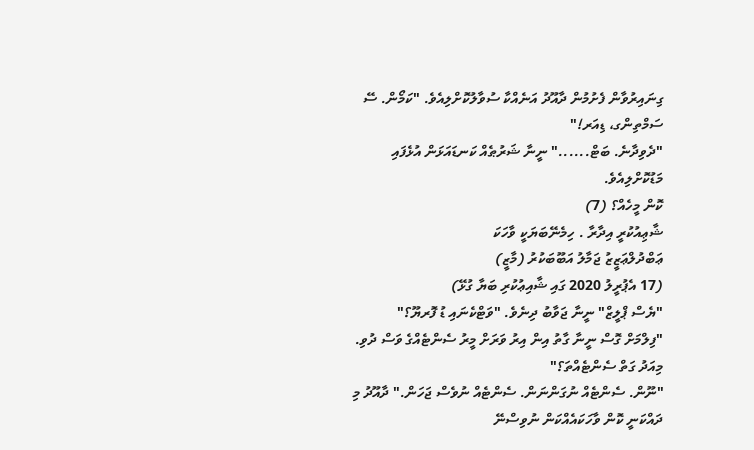ގިނައިރުވާން ފެށުމުން ދާއޫދު އަނެއްކާ ސުވާލުކޮށްލިއެވެ. "ކަމޯން. ސޭ ސަމްތިންގ، ޑިއަރ!"
"ދެވިދާނެ. ބަޓް......" ނީނާ ޝަރުޠެއް ކަނޑައަޅަން އުޅެފައި މަޑުކޮށްލިއެވެ.
ކޮން މީހެއް؟ (7)
ޝާޢިއުކުރީ އިދާރާ . ހިމެނޭބަޔަކީ ވާހަކަ
ޢަބްދުލްޢަޒީޒު ޖަމާލު އަބޫބަކުރު (މާޒީ)
(17 އެޕުރީލު 2020 ގައި ޝާއިޢުކުރި ބަޔާ ގުޅޭ)
"ޔެސް ޕްލީޒް" ނީނާ ޖަވާބު ދިނެވެ. "ވަޓްކެނައި ޑު ފޮރޔޫ؟"
"ފިލްމަށް ގޮސް ނީނާ ގާތު އިން އިރު ވަރަށް މީރު ސެންޓެއްގެ ވަސް ދުވި. މިއަދު ގަތް ސެންޓެއްތަ؟"
"ނޫން. ސެންޓެއް ނުގަންނަން. ސެންޓެއް ނުވެސް ޖަހަން." ދާއޫދު މި ދައްކަނީ ކޮން ވާހަކައެއްކަން ނުވިސްނޭ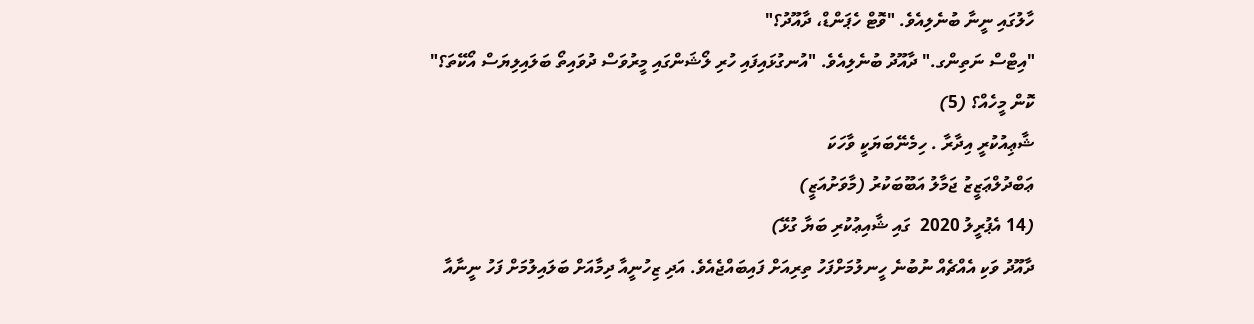ހާލުގައި ނީނާ ބުނެލިއެވެ. "ވޮޓް ހެޕަންޑް، ދާއޫދު؟"
"އިޓްސް ނަތިންގ." ދާއޫދު ބުނެލިއެވެ. "އުނގުޅައިފައި ހުރި ލޯޝަންގައި މީރުވަސް ދުވައިތޯ ބަލައިލިޔަސް އޯކޭތަ؟"
ކޮން މީހެއް؟ (5)
ޝާޢިއުކުރީ އިދާރާ . ހިމެނޭބަޔަކީ ވާހަކަ
ޢަބްދުލްޢަޒީޒު ޖަމާލު އަބޫބަކުރު (މާވަށުއަޒީ)
(14 އެޕުރީލު 2020  ގައި ޝާއިޢުކުރި ބަޔާ ގުޅޭ)
ދާއޫދު ވަކި އެއްޗެއް ނުބުނެ ހީނލުމަށްފަހު ތިރިއަށް ފައިބައްޖެއެވެ. އަދި ޒިހުނީއާ ދިމާއަށް ބަލައިލުމަށް ފަހު ނީނާއާ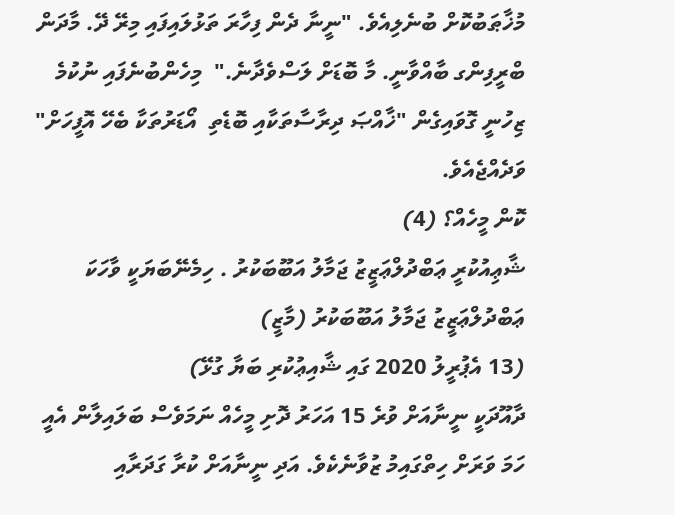މުޚާޠަބުކޮށް ބުނެލިއެވެ. "ނީނާ ދެން ފިހާރަ ތަޅުލައިފައި މިރޭ ދޭ. މާދަން ބްރީފިންގ ބާއްވާނީ. މާ ބޮޑަށް ލަސްވެދާނެ."  މިހެންބުނެފައި ނުކުމެ ޒިހުނީ ގޮވައިގެން "ޚާއްޞަ ދިރާސާތަކާއި ބޮޑެތި  އޯޑަރުތަކާ ބެހޭ އޮފީހަށް" ވަދެއްޖެއެވެ.
ކޮން މީހެއް؟ (4)
ޝާޢިއުކުރީ ޢަބްދުލްޢަޒީޒު ޖަމާލު އަބޫބަކުރު . ހިމެނޭބަޔަކީ ވާހަކަ
ޢަބްދުލްޢަޒީޒު ޖަމާލު އަބޫބަކުރު (މާޒީ)
(13 އެޕުރީލު 2020 ގައި ޝާއިޢުކުރި ބަޔާ ގުޅޭ)
ދާއޫދަކީ ނީނާއަށް ވުރެ 15 އަހަރު ދޮށި މީހެއް ނަމަވެސް ބަލައިލާން އެއީ ހަމަ ވަރަށް ހިތްގައިމު ޒުވާނެކެވެ. އަދި ނީނާއަށް ކުރާ ގަދަރާއި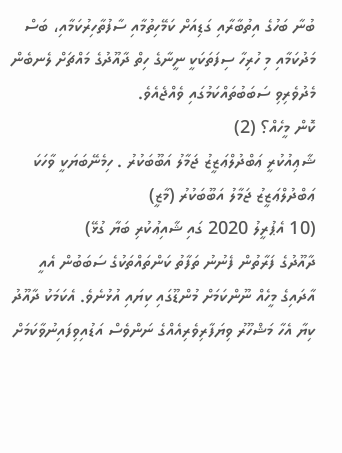ބުނާ ބަހުގެ އިތުބާރާއި ގަޑިއަށް ކަމޭހިތުމާއި ސާފުތާހިރުކަމާއި، ބަސް މަދުކަމާއި މި ހުރިހާ ސިފަތަކަކީ ނީނާގެ ހިތް ދާއޫދުގެ މައްޗަށް ލެނބެން މެދުވެރިވި ސަބަބުތައްކަމުގައި ވެއްޖެއެވެ.
ކޮން މީހެއް؟ (2)
ޝާޢިއުކުރީ ޢަބްދުލްޢަޒީޒު ޖަމާލު އަބޫބަކުރު . ހިމެނޭބަޔަކީ ވާހަކަ
ޢަބްދުލްޢަޒީޒު ޖަމާލު އަބޫބަކުރު (މާޒީ)
(10 އެޕުރީލު 2020 ގައި ޝާއިޢުކުރި ބަޔާ ގުޅޭ)
ދާއޫދުގެ ފަރާތުން ފެނުނު ތަފާތު ކަންތައްތަކުގެ ސަބަބުން އެއީ އާދައިގެ މީހެއް ނޫންކަމަށް މުންޑޫގައި ކިޔައި އުޅުނެވެ. އެކަމަކު ދާއޫދު ކިޔާ އެހާ މަޝްހޫރު ވިޔަފާރިވެރިއެއްގެ ނަންވެސް އަޑުއިވިފައިނުވާކަމަށް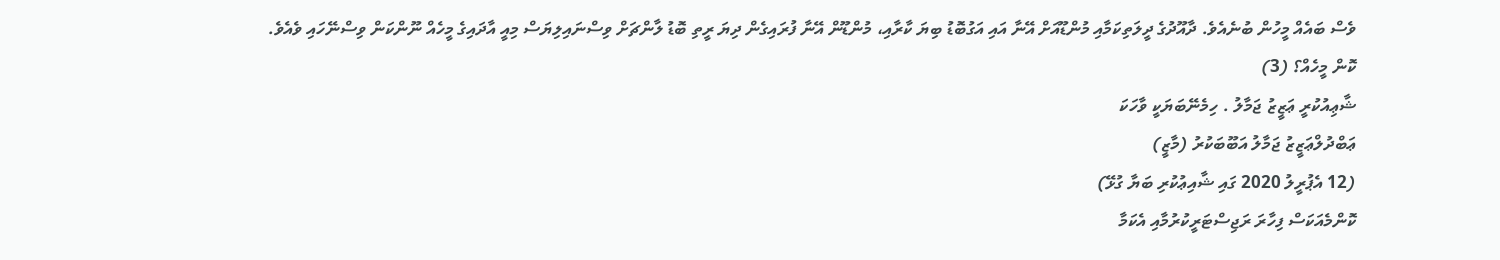ވެސް ބައެއް މީހުން ބުނެއެވެ. ދާއޫދުގެ ދީލަތިކަމާއި މުންޑޫއަށް އޭނާ އައި އަގުބޮޑު ބިޔަ ކާރާއި، މުންޑޫން އޭނާ ފުރައިގެން ދިޔަ ރީތި ބޮޑު ލާންޗަށް ވިސްނައިލިޔަސް މިއީ އާދައިގެ މީހެއް ނޫންކަން ވިސްނޭހައި ވެއެވެ.
ކޮން މީހެއް؟ (3)
ޝާޢިއުކުރީ ޢަޒީޒު ޖަމާލު . ހިމެނޭބަޔަކީ ވާހަކަ
ޢަބްދުލްޢަޒީޒު ޖަމާލު އަބޫބަކުރު (މާޒީ)
(12 އެޕުރީލު 2020 ގައި ޝާއިޢުކުރި ބަޔާ ގުޅޭ)
ކޮންމެއަކަސް ފިހާރަ ރަޖިސްޓަރީކުރުމާއި އެކަމާ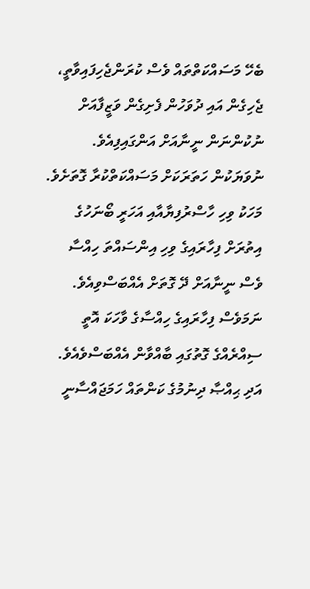ބެހޭ މަސައްކަތްތައް ވެސް ކުރަންޖެހިފައިވާތީ، ޖެހިގެން އައި ދުވަހުން ފެށިގެން ވަޒީފާއަށް ނުކުންނަން ނީނާއަށް އަންގައިފިއެވެ. ނުވަޔަކުން ހަތަރަކަށް މަސައްކަތްކުރާ ގޮތަށެވެ. މަހަކު ވިހި ހާސްރުފިޔާއާއި އަހަރީ ބޯނަހުގެ އިތުރަށް ފިހާރައިގެ ވިހި އިންސައްތަ ހިއްސާ ވެސް ނީނާއަށް ދޭ ގޮތަށް އެއްބަސްވިއެވެ. ނަމަވެސް ފިހާރައިގެ ހިއްސާގެ ވާހަކަ އޮތީ ސިއްރެއްގެ ގޮތުގައި ބާއްވާން އެއްބަސްވެއެވެ. އަދި ޙިއްޞާ ދިނުމުގެ ކަންތައް ހަމަޖައްސާނީ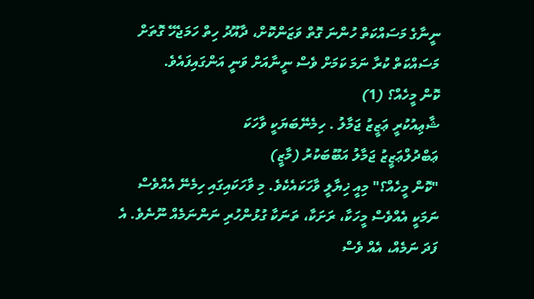ނީނާގެ މަސައްކަތް ހުންނަ ގޮތް ވަޒަންކޮށް، ދާއޫދު ހިތް ހަމަޖެހޭ ގޮތަށް މަސައްކަތް ކުރާ ނަމަ ކަމަށް ވެސް ނީނާއަށް ވަނީ އަންގައިފައެވެ.
ކޮން މީހެއް؟ (1)
ޝާޢިއުކުރީ ޢަޒީޒު ޖަމާލު . ހިމެނޭބަޔަކީ ވާހަކަ
ޢަބްދުލްޢަޒީޒު ޖަމާލު އަބޫބަކުރު (މާޒީ)
"ކޮން މީހެއް؟" މިއީ ޚިޔާލީ ވާހަކައެކެވެ. މި ވާހަކައިގައި ހިމެނޭ އެއްވެސް ނަމަކީ އެއްވެސް މީހަކާ، ރަށަކާ، ތަނަކާ ގުޅުންހުރި ނަންނަމެއް ނޫނެވެ. އެ ފަދަ ނަމެއް، އެއް ވެސް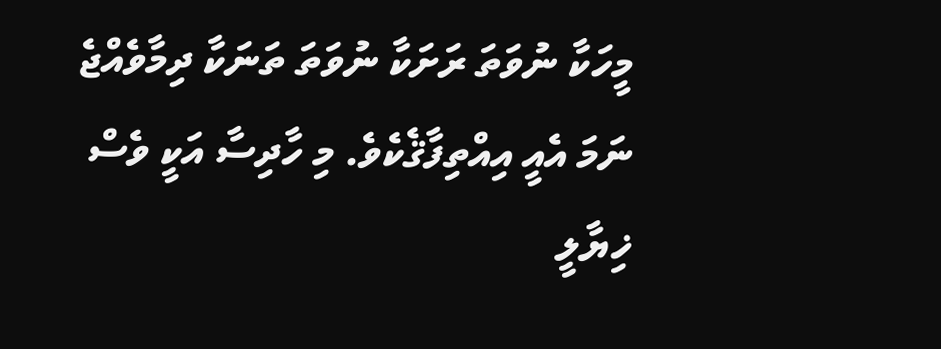މީހަކާ ނުވަތަ ރަށަކާ ނުވަތަ ތަނަކާ ދިމާވެއްޖެ ނަމަ އެއީ އިއްތިފާޤެކެވެ. މި ހާދިސާ އަކީ ވެސް ޚިޔާލީ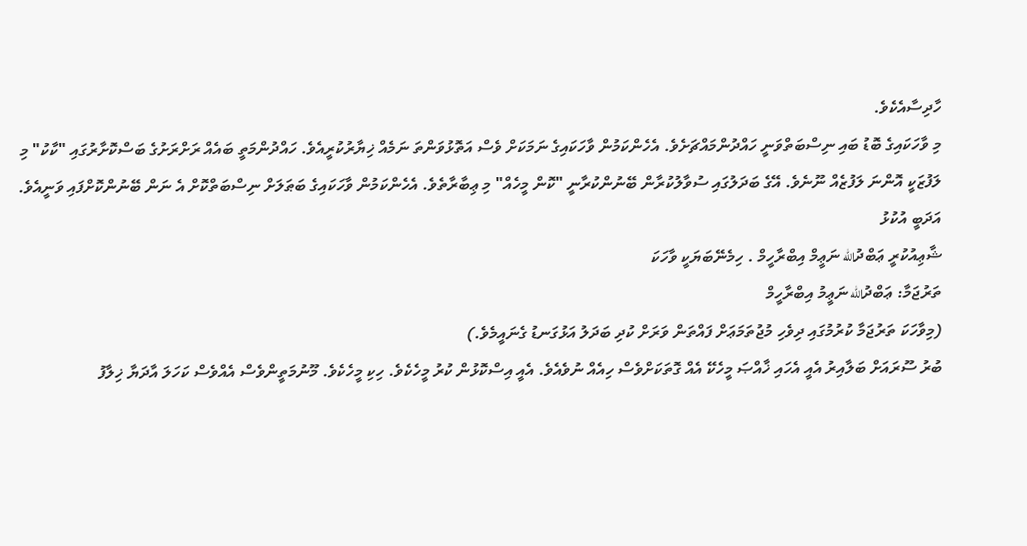ހާދިސާއެކެވެ.
މި ވާހަކައިގެ ބޮޑު ބައި ނިސްބަތްވަނީ ހައްދުންމައްޗަށެވެ. އެހެންކަމުން ވާހަކައިގެ ނަމަކަށް ވެސް އަތޮޅުވަންތަ ނަމެއް ޚިޔާރުކުރީއެވެ. ހައްދުންމަތީ ބައެއް ރަށްރަށުގެ ބަސްކޮށާރުގައި "ކާކު" މި ލަފުޒަކީ އޮންނަ ލަފުޒެއް ނޫނެވެ. އޭގެ ބަދަލުގައި ސުވާލުކުރާން ބޭނުންކުރާނީ "ކޮން މީހެއް" މި ޢިބާރާތެވެ. އެހެންކަމުން ވާހަކައިގެ ބަޠަލަށް ނިސްބަތްކޮށް އެ ނަން ބޭނުންކޮށްފައި ވަނީއެވެ.
އަދަބީ އުކުޅު
ޝާޢިއުކުރީ ޢަބްދުالله ނަޢީމް އިބްރާހީމް . ހިމެނޭބަޔަކީ ވާހަކަ
ތަރުޖަމާ: ޢަބްދުالله ނަޢީމު އިބްރާހީމް
(މިވާހަކަ ތަރުޖަމާ ކުރުމުގައި ދިވެހި މުޖުތަމަޢަށް ފައްތަން ވަރަށް ކުދި ބަދަލު އަޅުގަނޑު ގެނައީމެވެ.)
ބުރު ސޫރައަށް ބަލާއިރު އެއީ އެހައި ޚާއްޞަ މީހެކޭ އެއް ގޮތަކަށްވެސް ހިއެއް ނުވެއެވެ. އެއީ އިސްކޮޅުން ކުރު މީހެކެވެ. ހިކި މީހެކެވެ. މޫނުމަތީންވެސް އެއްވެސް ކަހަލަ އާދަޔާ ޚިލާފު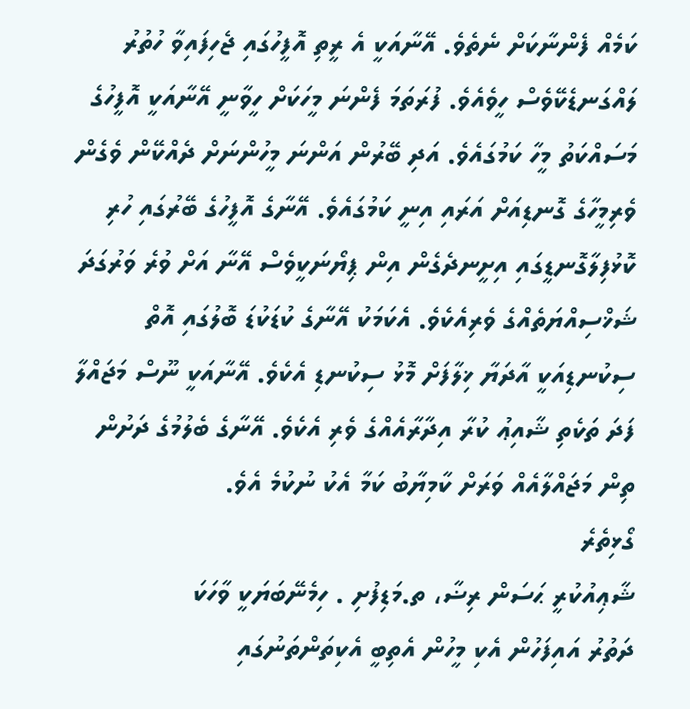ކަމެއް ފެންނާކަށް ނެތެވެ. އޭނާއަކީ އެ ރީތި އޮފީހުގައި ޖެހިފައިވާ ހުތުރު ލައްގަނޑެކޭވެސް ހީވެއެވެ. ފުރަތަމަ ފެންނަ މީހަކަށް ހީވާނީ އޭނާއަކީ އޮފީހުގެ މަސައްކަތު މީހާ ކަމުގައެވެ. އަދި ބޭރުން އަންނަ މީހުންނަށް ދެއްކޭން ވެގެން ވެރިމީހާގެ ގޮނޑިއަށް އަރައި އިނީ ކަމުގައެވެ. އޭނާގެ އޮފީހުގެ ބޭރުގައި ހުރި ކޮޅުފިލާގޮނޑީގައި އިށީނދެގެން އިން ޕިޔޯނަކީވެސް އޭނާ އަށް ވުރެ ވަރުގަދަ ޝަޚްސިއްޔަތެއްގެ ވެރިއެކެވެ. އެކަމަކު އޭނާގެ ކުޑަކުޑަ ބޮލުގައި އޮތް ސިކުނޑިއަކީ އާދަޔާ ޚިލާފަށް މޮޅު ސިކުނޑި އެކެވެ. އޭނާއަކީ ނޫސް މަޖައްލާ ފަދަ ތަކެތި ޝާއިޢު ކުރާ އިދާރާއެއްގެ ވެރި އެކެވެ. އޭނާގެ ބެލުމުގެ ދަށުން ތިން މަޖައްލާއެއް ވަރަށް ކާމިޔާބު ކަމާ އެކު ނުކުމެ އެވެ.
ގޯޅިތެރެ
ޝާޢިއުކުރީ ޙަސަން ރިޟާ، ތ.މަޑިފުށި . ހިމެނޭބަޔަކީ ވާހަކަ
ދަތުރު އައިފަހުން އެކި މީހުން އެތިބީ އެކިތަންތަނުގައި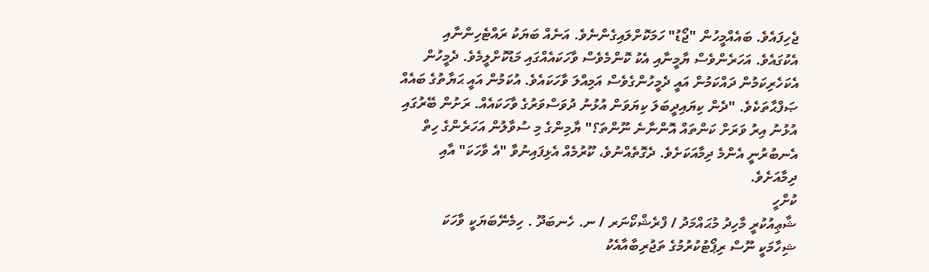ޖެހިފައެވެ. ބައެއްމީހުން "ޖޯޑު" ހަމަކޮށްލައިގެންނެވެ. އަނެއް ބަޔަކު ރައްޓެހިންނާއި އެކުގައެވެ. އަހަރެންވެސް ޔާމީނާއި އެކު ކޮންމެވެސް ވާހަކައެއްގައި މަޑުކޮށްލީމެވެ. ދެމީހުން އެކަހެރިކަމުން ދައްކަމުން އައީ ދެމީހުންގެވެސް އަމިއްލަ ވާހަކައެވެ. އުކަމުން އައީ ޙަޔާތުގެ ބައެއް ޞަފްޙާތަކެވެ. "ދެން ކިޔައިދީބަލަ ކިޔަވަން އުޅުނު ދުވަސްވަރުގެ ވާހަކައެއް. ރަށުން ބޭރުގައި އުޅުނު އިރު ވަރަށް ކަންތައް އޮންނާނެ ނޫންތަ؟" ޔާމިންގެ މި ސުވާލުން އަހަރެންގެ ހިތް އެނބުރުނީ އެންމެ ދިމާއަކަށެވެ. ދެގޮތެއްނުވެ، ކޫރުމެއް އެޅިފައިނުވާ "އެ ވާހަކަ" އާއި ދިމާއަށެވެ.
ކުށްހީ
ޝާޢިއުކުރީ މާހިދު މުޙައްމަދު / ފްރެޝްކޯނަރ / ނ. ހެނބަދޫ . ހިމެނޭބަޔަކީ ވާހަކަ
ޝިހާމަކީ ނޫސް ރިޕޯޓުކުރުމުގެ ތަޖުރިބާއާއެކު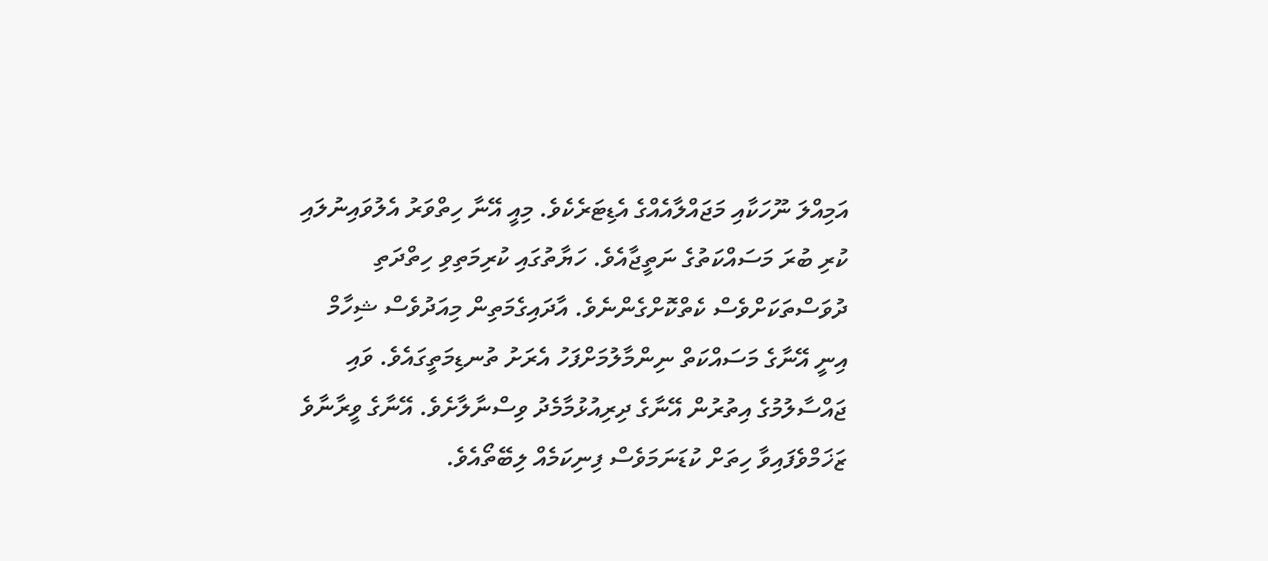އަމިއްލަ ނޫހަކާއި މަޖައްލާއެއްގެ އެޑިޓަރެކެވެ. މިއީ އޭނާ ހިތްވަރު އެލުވައިނުލައި ކުރި ބުރަ މަސައްކަތުގެ ނަތީޖާއެވެ. ހަޔާތުގައި ކުރިމަތިވި ހިތްދަތި ދުވަސްތަކަށްވެސް ކެތްކޮށްގެންނެވެ. އާދައިގެމަތިން މިއަދުވެސް ޝިހާމް އިނީ އޭނާގެ މަސައްކަތް ނިންމާލުމަށްފަހު އެރަށު ތުނޑިމަތީގައެވެ. ވައި ޖައްސާލުމުގެ އިތުރުން އޭނާގެ ދިރިއުޅުމާމެދު ވިސްނާލާށެވެ. އޭނާގެ ވީރާނާވެ ޒަޚަމްވެފައިވާ ހިތަށް ކުޑަނަމަވެސް ފިނިކަމެއް ލިބޭތޯއެވެ.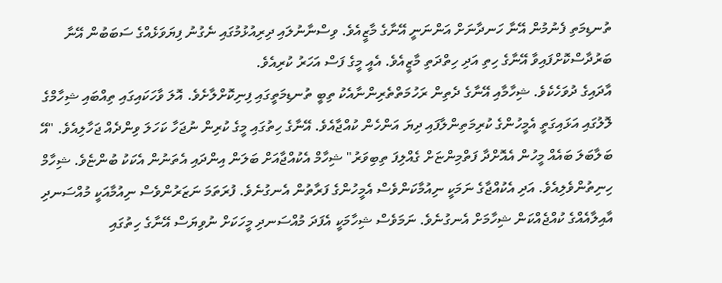ތުނޑިމަތި ފެނުމުން އޭނާ ހަނދާނަށް އަންނަނީ އޭނާގެ މާޒީއެވެ. ވިސްނާނުލައި ދިރިއުޅުމުގައި ނެގުނު ފިޔަވަޅެއްގެ ސަބަބުން އޭނާ ބަރުދާސްކޮށްފައިވާ އޭނާގެ ހިތި އަދި ހިތްދަތި މާޒީއެވެ. އެއީ މީގެ ފަސް އަހަރު ކުރިއެވެ.
އާދައިގެ ދުވަހެކެވެ. ޝިހާމާއި އޭނާގެ ދެތިން ރަހުމަތްތެރިންނާއެކު ތިބީ ތުނޑިމަތީގައި ފިނިކޮށްލާށެވެ. އޮލަ ވާހަކައިގައި ތިއްބައި ޝިހާމްގެ ލޮލުގައި އަޅައިގަތީ އެމީހުންގެ ކުރިމަތިންލާފައި ދިޔަ އަންހެން ކުއްޖާއެވެ. އޭނާގެ ހިތުގައި މީގެ ކުރިން ނުޖަހާ ކަހަލަ ވިންދެއް ޖަހާލިއެވެ. "އޭ ބަލާބަލަ ބައެއް މީހުން އެއޮށްދާ ފަތްމިންޏަށް ގެއްލިފަ ތިބިވަރު" ޝިހާމް އެކުއްޖާއަށް ބަލަން އިންދައި އެތަނުން އެކަކު ބުންޏެވެ. ޝިހާމް ހިނިތުންވެލިއެވެ. އަދި އެކުއްޖާގެ ނަމަކީ ނިއުމާކަންވެސް އެމީހުންގެ ފަރާތުން އެނގުނެވެ. ފުރަތަމަ ނަޒަރުންވެސް ނިއުމާއަކީ މުއްސަނދި އާއިލާއެއްގެ ކުއްޖެއްކަން ޝިހާމަށް އެނގުނެވެ. ނަމަވެސް ޝިހާމަކީ އެފަދަ މުއްސަނދި މީހަކަށް ނުވިޔަސް އޭނާގެ ހިތުގައި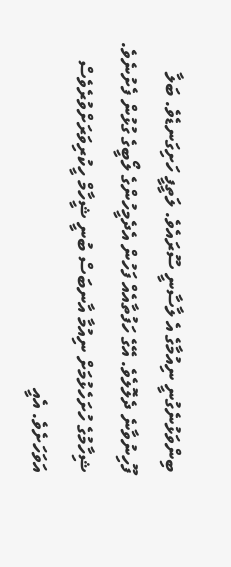ބިންވަޅުނެގުނީ ނިއުމާގެ އެ ލާސާނީ ސޫރައެވެ. ލަތީފީ ހަށިގަނޑެވެ. ބަލާ ފޫހިނުވާނެ ދެލޮލެވެ. އޭގެ ހަފުތާއެއް ފަހުން އެދެމީހުންގެ ލޯބީގެ ގުޅުން ފެށުނެވެ. ޝިހާމުގެ ހުށަހެޅުމަށް ނިއުމާ އާނބަސް ބުނީ ޝީހާމް ހީކުރިވަރަށްވުރެވެސް އަވަހަށެވެ. އެއީ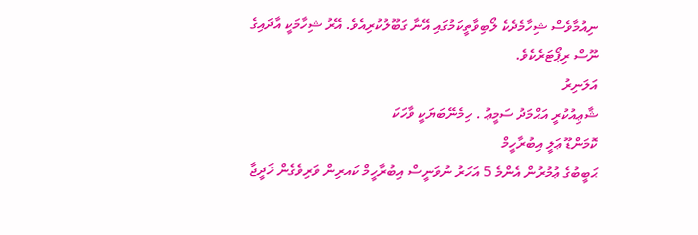ނިއުމާވެސް ޝިހާމެދެކެ ލޯބިވާތީކަމުގައި އޭނާ ގަބޫލުކުރިއެވެ. އޭރު ޝިހާމަކީ އާދައިގެ ނޫސް ރިޕޯޓަރެކެވެ.
އަލަނިރު
ޝާޢިއުކުރީ އަޙްމަދު ސަމީޢު . ހިމެނޭބަޔަކީ ވާހަކަ
ކޮމަންޑޫ ޢަލީ އިބުރާހީމް
ޙަބީބުގެ ޢުމުރުން އެންމެ 5 އަހަރު ނުވަނީސް އިބުރާހީމް ކައރިން ވަރިވެގެން ޚަދީޖާ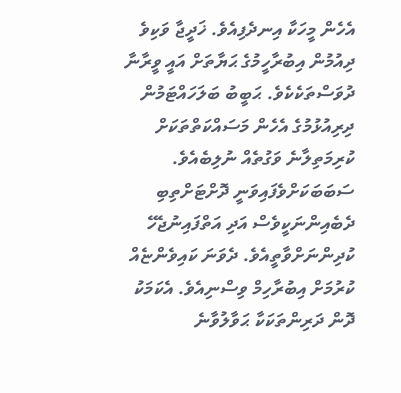އެހެން މީހަކާ އިނދެފިއެވެ. ޚަދީޖާ ވަކިވެ ދިއުމުން އިބުރާހީމުގެ ޙަޔާތަށް އައީ ވީރާނާ ދުވަސްތަކެކެވެ. ޙަބީބު ބަލަހައްޓަމުން ދިރިއުޅުމުގެ އެހެން މަސައްކަތްތަކަށް ކުރިމަތިލާނެ ވަގުތެއް ނުލިބެއެވެ. ސަބަބަކަށްވެފައިވަނީ ދޮށްޓަށްތިބި ދެބެއިންނަކީވެސް އަދި އަތްފައިނުޖެހޭ ކުދިންނަށްވާތީއެވެ. ދެވަނަ ކައިވެންޏެއް ކުރުމަށް އިބުރާހިމް ވިސްނިއެވެ. އެކަމަކު ދޮން ދަރިންތަކަކާ ޙަވާލުވާނެ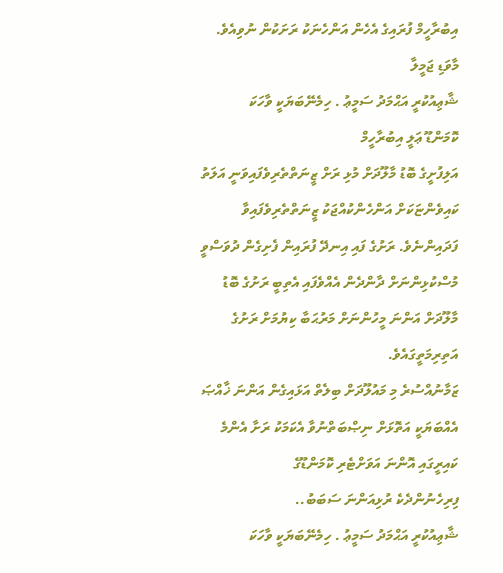އިބުރާހީމް ފުރައިގެ އެހެން އަންހެނަކު ރަށަކުން ނުވިއެވެ.
މާވަޑި ޖަމީލާ
ޝާޢިއުކުރީ އަޙްމަދު ސަމީޢު . ހިމެނޭބަޔަކީ ވާހަކަ
ކޮމަންޑޫ ޢަލީ އިބުރާހީމް
އަލިފުށީގެ ބޮޑު މާލޫދަށް މުޅި ރަށް ޒީނަތްތެރިވެފައިވަނީ އަލަތު ކައިވެންޏަކަށް އަންހެންކުއްޖަކު ޒީނަތްތެރިވެފައިވާ ފަދައިންނެވެ. ރަށުގެ ފައި އިނދޭ ފުރައިން ފެށިގެން ދުވަސްވީ މުސްކުޅިންނަށް ދާންދެން އެއްވެފައި އެތިބީ ރަށުގެ ބޮޑު މާލޫދަށް އަންނަ މީހުންނަށް މަރުޙަބާ ކިޔުމަށް ރަށުގެ އަތިރިމަތީގައެވެ.
ޒަމާނުއްސުރެ މި މައުލޫދަށް ބިލެތް އަޅައިގެން އަންނަ ޚާއްޞަ އެއްބަޔަކީ އަތޮޅަށް ނިޞްބަތްނުވާ އެކަމަކު ރަށާ އެންމެ ކައިރީގައި އޮންނަ އަވަށްޓެރި ކޮމަންޑޫގެ
ފިރިހެނުންދެކެ ރުޅިއަންނަ ސަބަބު..
ޝާޢިއުކުރީ އަޙްމަދު ސަމީޢު . ހިމެނޭބަޔަކީ ވާހަކަ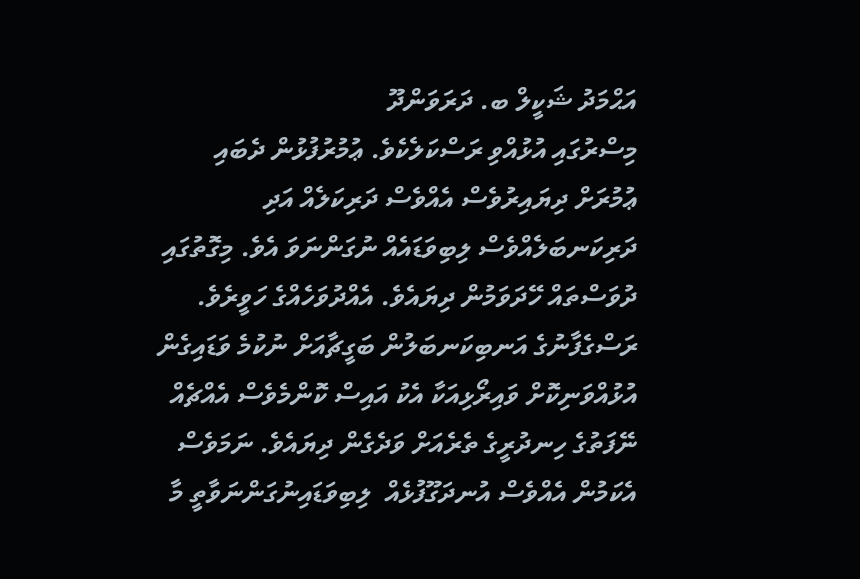އަޙްމަދު ޝަކީލް ބ. ދަރަވަންދޫ
މިސްރުގައި އުޅުއްވި ރަސްކަލެކެވެ. ޢުމުރުފުޅުން ދެބައި ޢުމުރަށް ދިޔައިރުވެސް އެއްވެސް ދަރިކަލެއް އަދި ދަރިކަނބަލެއްވެސް ލިބިވަޑައެއް ނުގަންނަވަ އެވެ. މިގޮތުގައި ދުވަސްތައް ހޭދަވަމުން ދިޔައެވެ. އެއްދުވަހެއްގެ ހަވީރެވެ. ރަސްގެފާނުގެ އަނބިކަނބަލުން ބަގީޗާއަށް ނުކުމެ ވަޑައިގެން އުޅުއްވަނިކޮށް ވައިރޯޅިއަކާ އެކު އައިސް ކޮންމެވެސް އެއްޗެއް ނޭފަތުގެ ހިނދުރީގެ ތެރެއަށް ވަދެގެން ދިޔައެވެ. ނަމަވެސް އެކަމުން އެއްވެސް އުނދަގޫފުޅެއް  ލިބިވަޑައިނުގަންނަވާތީ މާ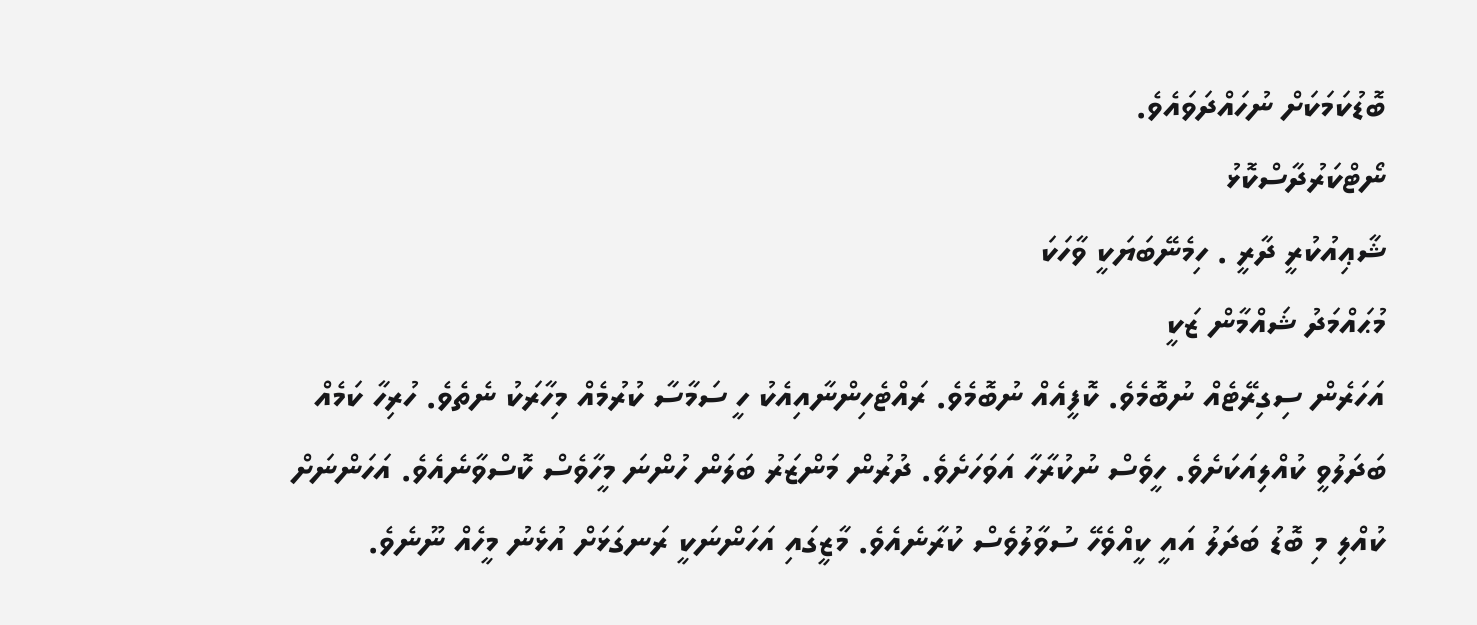ބޮޑުކަމަކަށް ނުހައްދަވައެވެ.
ނޯޓްކަރުދާސްކޮޅު
ޝާޢިއުކުރީ ދާރީ . ހިމެނޭބަޔަކީ ވާހަކަ
މުޙައްމަދު ޝައްމާން ޒަކީ
އަހަރެން ސިގިރޭޓެއް ނުބޮމެވެ. ކޮފީއެއް ނުބޮމެވެ. ރައްޓެހިންނާއިއެކު ހީ ސަމާސާ ކުރުމެއް މިހާރަކު ނެތެވެ. ހުރިހާ ކަމެއް ބަދަލުވީ ކުއްލިއަކަށެވެ. ހީވެސް ނުކުރާހާ އަވަހަށެވެ. ދުރުން މަންޒަރު ބަލަން ހުންނަ މީހާވެސް ކޮސްވާނެއެވެ. އަހަންނަށް ކުއްލި މި ބޮޑު ބަދަލު އައީ ކީއްވެހޭ ސުވާލުވެސް ކުރާނެއެވެ. މާޒީގައި އަހަންނަކީ ރަނގަޅަށް އުޅެނު މީހެއް ނޫނެވެ.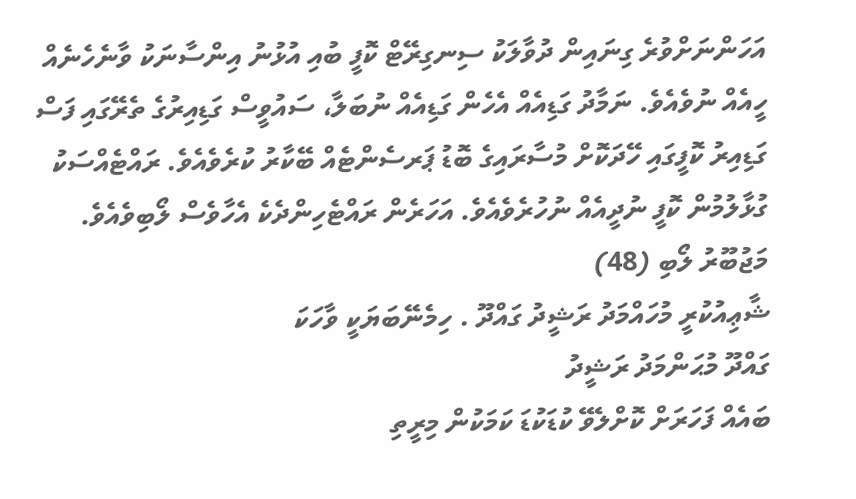އަހަންނަށްވުރެ ގިނައިން ދުވާލަކު ސިނގިރޭޓް ކޮފީ ބުއި އުޅުނު އިންސާނަކު ވާނެހެނެއް ހީއެއް ނުވެއެވެ. ނަމާދު ގަޑިއެއް އެހެން ގަޑިއެއް ނުބަލާ، ސައުވީސް ގަޑިއިރުގެ ތެރޭގައި ފަސް ގަޑިއިރު ކޮފީގައި ހޭދަކޮށް މުސާރައިގެ ބޮޑު ޕަރސެންޓެއް ބޭކާރު ކުރެވެއެވެ. ރައްޓެއްސަކު ގުޅާލުމުން ކޮފީ ނުދީއެއް ނުހުރެވެއެވެ. އަހަރެން ރައްޓެހިންދެކެ އެހާވެސް ލޯބިވެއެވެ.
މަޖުބޫރު ލޯބި (48)
ޝާޢިއުކުރީ މުހައްމަދު ރަޝީދު ގައްދޫ . ހިމެނޭބަޔަކީ ވާހަކަ
ގައްދޫ މުޙަންމަދު ރަޝީދު
ބައެއް ފަހަރަށް ކޮށްލެވޭ ކުޑަކުޑަ ކަމަކުން މިރީތި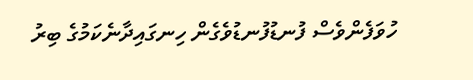ހުވަފެންވެސް ފުނޑުފުނޑުވެގެން ހިނގައިދާނެކަމުގެ ބިރު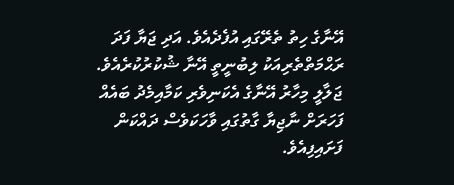އޭނާގެ ހިތު ތެރޭގައި އުފެދެއެވެ. އަދި ޖަޔާ ފަދަ ރަޙްމަތްތެރިއަކު ލިބުނީތީ އޭނާ ޝުކުރުކުރެއެވެ.
ޖަލާލީ މިހާރު އޭނާގެ އެކަނިވެރި ކަމާއިމެދު ބައެއް ފަހަރަށް ނާޖިޔާ ގާތުގައި ވާހަކަވެސް ދައްކަން ފަށައިފިއެވެ.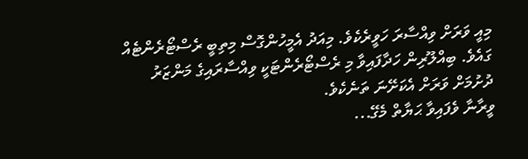މިއީ ވަރަށް ވިއްސާރަ ހަވީރެކެވެ. މިއަދު އެމީހުންގޮސް މިތިބީ ރެސްޓޯރެންޓެއް ގައެވެ. ބިއްލޫރިން ހަދާފައިވާ މި ރެސްޓޯރެންޓަކީ ވިއްސާރައިގެ މަންޒަރު ދުށުމަށް ވަރަށް އެކަށޭނަ ތަނެކެވެ.
ވީރާނާ ވެފައިވާ ޙަޔާތް މެގޭ...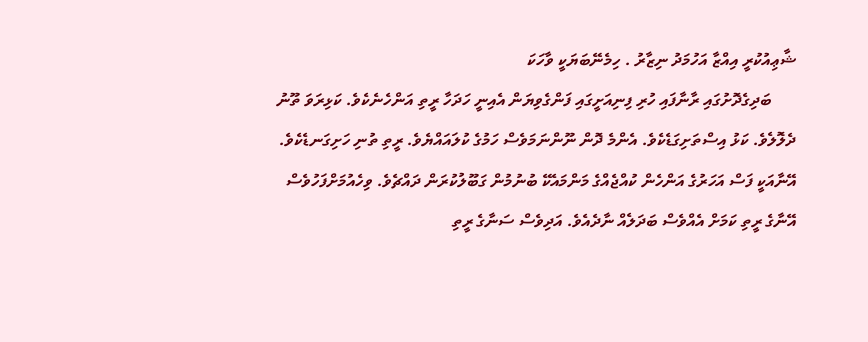ޝާޢިއުކުރީ އިއްޒާ އަހުމަދު ނިޒާރު . ހިމެނޭބަޔަކީ ވާހަކަ
      ބަދިގެދޮށުގައި ރާނާފައި ހުރި ފިނިއަށީގައި ފަންގެވިޔަން އެއިނީ ހަދަހާ ރީތި އަންހެނެކެވެ. ކަޅިރަވަ ތޫނު ދެލޮލެވެ. ކަޅު އިސްތަށިގަޑެކެވެ. އެންމެ ދޮން ނޫންނަމަވެސް ހަމުގެ ކުލައައްޔެވެ. ރީތި ތުނި ހަށިގަނޑެކެވެ. އޭނާއަކީ ފަސް އަހަރުގެ އަންހެން ކުއްޖެއްގެ މަންމައެކޭ ބުނުމުން ގަބޫލުކުރަން ދައްޗެވެ. ވިހެއުމަށްފަހުވެސް އޭނާގެ ރީތި ކަމަށް އެއްވެސް ބަދަލެއް ނާދެއެވެ. އަދިވެސް ސަނާގެ ރީތި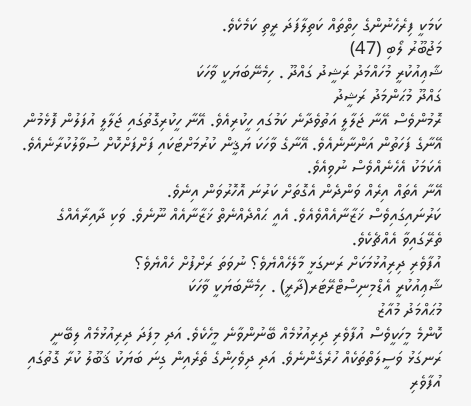ކަމަކީ ފިރެހެނުންގެ ހިތްތައް ކަތިލާފަދަ ރީތި ކަމެކެވެ.
މަޖުބޫރު ލޯބި (47)
ޝާޢިއުކުރީ މުހައްމަދު ރަޝީދު ގައްދޫ . ހިމެނޭބަޔަކީ ވާހަކަ
ގައްދޫ މުޙަންމަދު ރަޝީދު
ރޮމުންވެސް އޭނާ ޖަލާލީ އަތުވެދާނެ ކަމުގައި ހީކުރިއެވެ. އޭނާ ހީކުރިގޮތުގައި ޖަލާލީ އުފަލުން ފޮޅެމުން އޭނާގެ ފަހަތުން އަންނާނެއެވެ. އޭނާގެ ވާހަކަ ޔަޤީން ކުރުމަށްޓަކައި ފަށްފަށްކޮށް ސުވާލުކުރާނެއެވެ.
އެކަމަކު އެހެނެއްވެސް ނުވިއެވެ.
އޭނާ އެތައް އިރެއް ވަންދެން އެގޮތަށް ކަރުނަ އޮހޮރުވަން އިނެވެ.
ކަރުނައިގައިވެސް ޚަޒާނާއެއްވެއެވެ. އެއީ ޙައްދެއްނެތް ޚަޒާނާއެއް ނޫނެވެ. ވަކި ދާއިރާއެއްގެ ތެރޭގައިވާ އެއްޗެކެވެ.
އުފާވެރި ދިރިއުޅުމަކަށް ރަނގަޅީ މާލެހެއްޔެވެ؟ ނުވަތަ ރަށްފުށް ހެއްޔެވެ؟
ޝާޢިއުކުރީ އެޑްމިނިސްޓްރޭޓަރ(ދާރީ) . ހިމެނޭބަޔަކީ ވާހަކަ
މުޙައްމަދު މުއާޒު
ކޮންމެ މީހަކީވެސް އުފާވެރި ދިރިއުޅުމެއް ބޭނުންވާނެ މީހެކެވެ. އަދި މިފަދަ ދިރިއުޅުމެއް ލިބޭނީ ރަނގަޅު ވަސީލަތްތަކެއް ހުރެގެންނެވެ. އަދި ދިވެހިންގެ ތެރެއިން ގިނަ ބަޔަކު ޤަބޫލު ކުރާ ގޮތުގައި އުފާވެރި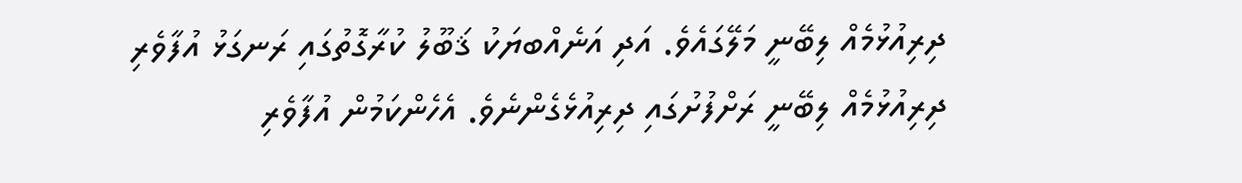ދިރިއުޅުމެއް ލިބޭނީ މަލޭގައެވެ. އަދި އަނެއްބޔަކު ޤަބޫލު ކުރާގޮތުގައި ރަނގަޅު އުފާވެރި ދިރިއުޅުމެއް ލިބޭނީ ރަށްފުށުގައި ދިރިއުޅެގެންނެވެ. އެހެންކަމުން އުފާވެރި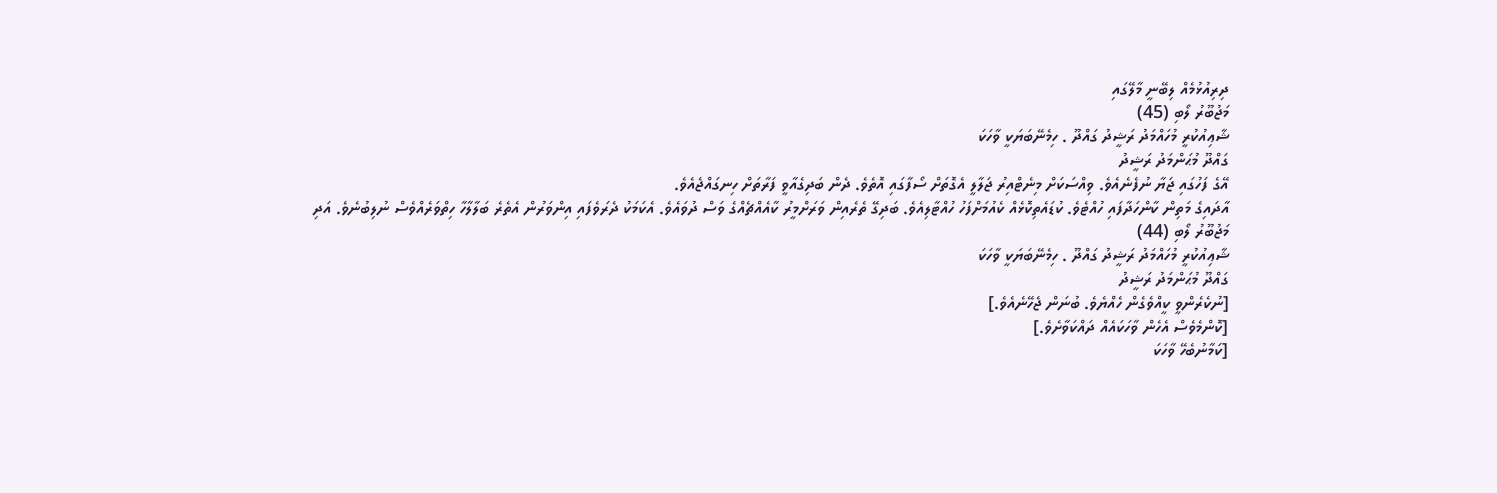ދިރިއުޅުމެއް ލިބޭނީ މާލޭގައި
މަޖުބޫރު ލޯބި (45)
ޝާޢިއުކުރީ މުހައްމަދު ރަޝީދު ގައްދޫ . ހިމެނޭބަޔަކީ ވާހަކަ
ގައްދޫ މުޙަންމަދު ރަޝީދު
އޭގެ ފަހުގައި ޖަޔާ ނުފެނެއެވެ. ވިއްސަކަށް މިނެޓްއިރު ޖަލާލީ އެގޮތަށް ސޯފާގައި އޮތެވެ. ދެން ބަދިގެއާވީ ފަރާތަށް ހިނގައްޖެއެވެ.
އާދައިގެ މަތިން ކާންހަދާފައި ހުއްޓެވެ. ކުޑައެތިކޮޅެއް ކެއުމަށްފަހު ހުއްޓާލިއެވެ. ބަދިގޭ ތެރެއިން ވަރަށްމީރު ކާއެއްޗެއްގެ ވަސް ދުވައެވެ. އެކަމަކު ދެރަވެފައި އިންވަރުން އެތެރެ ބަލާލާހާ ހިތްވަރެއްވެސް ނުލިބުނެވެ. އަދި
މަޖުބޫރު ލޯބި (44)
ޝާޢިއުކުރީ މުހައްމަދު ރަޝީދު ގައްދޫ . ހިމެނޭބަޔަކީ ވާހަކަ
ގައްދޫ މުޙަންމަދު ރަޝީދު
[ނުކެރެންވީ ކީއްވެގެން ހެއްޔެވެ. ބުނަން ޖެހޭނެއެވެ.]
[ކޮންމެވެސް އެހެން ވާހަކައެއް ދައްކަވާށެވެ.]
[ކަމާނުބެހޭ ވާހަކަ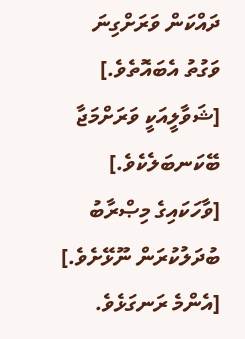ދައްކަން ވަރަށްގިނަ ވަގުތު އެބައޮތެވެ.]
[ޝަވާލީއަކީ ވަރަށްމަޖާ ބޭކަނބަލެކެވެ.]
[ވާހަކައިގެ މިޞްރާބު ބުދަލުކުރަން ނޫޅޭށެވެ.]
[އެންމެ ރަނގަޅެވެ.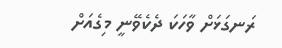ރަނގަޅަށް ވާހަކަ ދެކެވޭނީ މިގެއަށް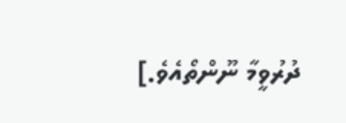ދުރުވީމާ ނޫންތޯއެވެ.]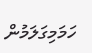ހަމަމިގަލަމުން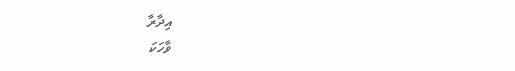އިދާރާ
ވާހަކަ